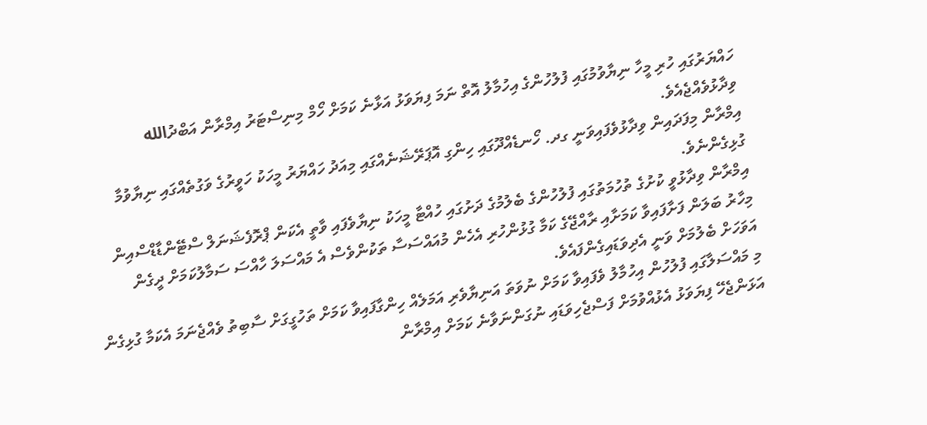ހައްޔަރުގައި ހުރި މީހާ ނިޔާވުމުގައި ފުލުހުންގެ އިހުމާލު އޮތް ނަމަ ފިޔަވަޅު އަޅާނެ ކަމަށް ހޯމް މިނިސްޓަރު އިމްރާން އަބްދުالله ވިދާޅުވެއްޖެއެވެ.
އިމްރާން މިފަދައިން ވިދާޅުވެފައިވަނީ ގދ. ހޯނޑެއްދޫގައި ހިންގި އޮޕަރޭޝަނެއްގައި މިއަދު ހައްޔަރު މީހަކު ހަވީރުގެ ވަގުތެއްގައި ނިޔާވުމާ ގުޅިގެންނެވެ.
އިމްރާން ވިދާޅުވީ ކުށުގެ ތުހުމަތުގައި ފުލުހުންގެ ބެލުމުގެ ދަށުގައި ހުއްޓާ މީހަކު ނިޔާވެފައި ވާތީ އެކަން ޕްރޮފެޝަނަލް ސްޓޭންޑާޑްސްއިން މިހާރު ބަލަން ފަށާފައިވާ ކަމަށާއި ރާއްޖޭގެ ކަމާ ގުޅުންހުރި އެހެން މުއައްސަސާ ތަކުންވެސް އެ މައްސަލަ ހާއްސަ ސަމާލުކަމަށް ދީގެން އަވަހަށް ބެލުމަށް ވަނީ އެދިވަޑައިގެންފައެވެ.
މި މައްސަލާގައި ފުލުހުން އިހުމާލު ވެފައިވާ ކަމަށް ނުވަތަ އަނިޔާވެރި އަމަލެއް ހިންގާފައިވާ ކަމަށް ތަހުގީގަށް ސާބިތު ވެއްޖެނަމަ އެކަމާ ގުޅިގެން އަޅަންޖެހޭ ފިޔަވަޅު އެޅުއްވުމަށް ފަސްޖެހިވަޑައި ނުގަންނަވާނެ ކަމަށް އިމްރާން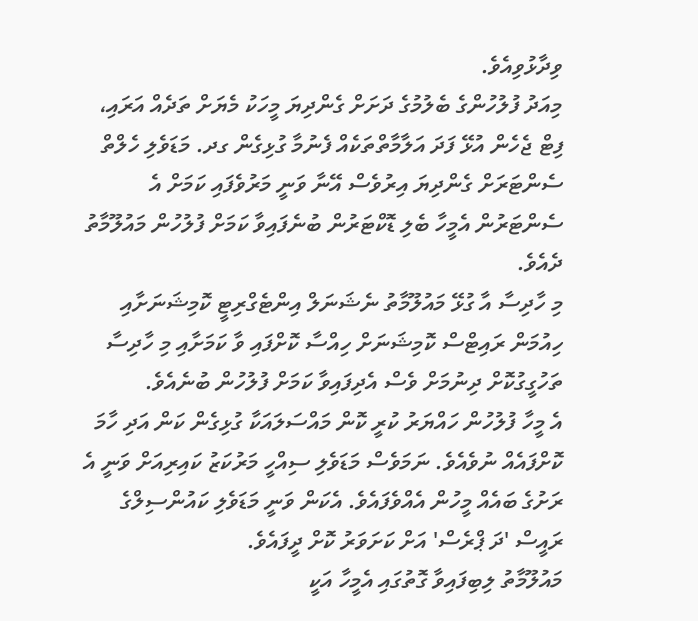ވިދާޅުވިއެވެ.
މިއަދު ފުލުހުންގެ ބެލުމުގެ ދަށަށް ގެންދިޔަ މީހަކު މެޔަށް ތަދެއް އަރައި، ފިޓް ޖެހެން އުޅޭ ފަދަ އަލާމާތްތަކެއް ފެނުމާ ގުޅިގެން ގދ. މަޑަވެލި ހެލްތް ސެންޓަރަށް ގެންދިޔަ އިރުވެސް އޭނާ ވަނީ މަރުވެފައި ކަމަށް އެ ސެންޓަރުން އެމީހާ ބެލި ޑޮކްޓަރުން ބުނެފައިވާ ކަމަށް ފުލުހުން މައުލޫމާތު ދެއެވެ.
މި ހާދިސާ އާ ގުޅޭ މައުލޫމާތު ނެޝަނަލް އިންޓެގްރިޓީ ކޮމިޝަނަށާއި ހިއުމަން ރައިޓްސް ކޮމިޝަނަށް ހިއްސާ ކޮށްފައި ވާ ކަމަށާއި މި ހާދިސާ ތަހުގީގުކޮށް ދިނުމަށް ވެސް އެދިފައިވާ ކަމަށް ފުލުހުން ބުނެއެވެ.
އެ މީހާ ފުލުހުން ހައްޔަރު ކުރީ ކޮން މައްސަލައަކާ ގުޅިގެން ކަން އަދި ހާމަ ކޮށްފައެއް ނުވެއެވެ. ނަމަވެސް މަޑަވެލި ސިއްހީ މަރުކަޒު ކައިރިއަށް ވަނީ އެ ރަށުގެ ބައެއް މީހުން އެއްވެފައެވެ. އެކަން ވަނީ މަޑަވެލި ކައުންސިލްގެ ރައީސް 'ދަ ޕްރެސް' އަށް ކަށަވަރު ކޮށް ދީފައެވެ.
މައުލޫމާތު ލިބިފައިވާ ގޮތުގައި އެމީހާ އަކީ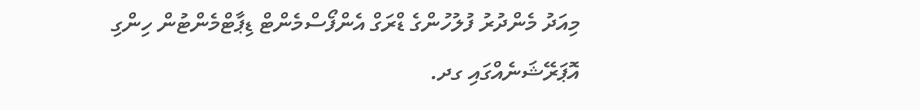މިއަދު މެންދުރު ފުލުހުންގެ ޑްރަގް އެންފޯސްމެންޓް ޑިޕާޓްމެންޓުން ހިންގި އޮޕަރޭޝަނެއްގައި ގދ.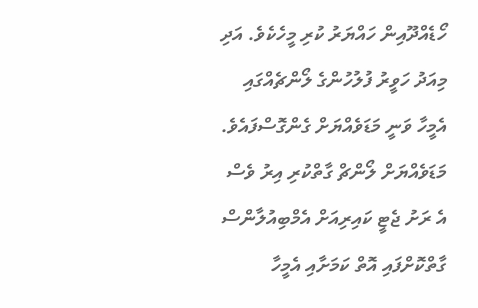ހޯޑެއްދޫއިން ހައްޔަރު ކުރި މީހެކެވެ. އަދި މިއަދު ހަވީރު ފުލުހުންގެ ލޯންޗެއްގައި އެމީހާ ވަނީ މަޑަވެއްޔަށް ގެންގޮސްފައެވެ. މަޑަވެއްޔަށް ލޯންޗް ގާތްކުރި އިރު ވެސް އެ ރަށު ޖެޓީ ކައިރިއަށް އެމްބިއުލާންސް ގާތްކޮށްފައި އޮތް ކަމަށާއި އެމީހާ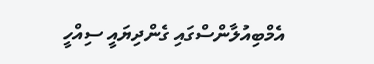އެމްބިއުލާންސްގައި ގެންދިޔައީ ސިއްހީ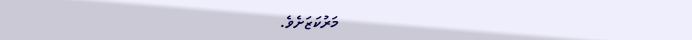މަރުކަޒަށެވެ.